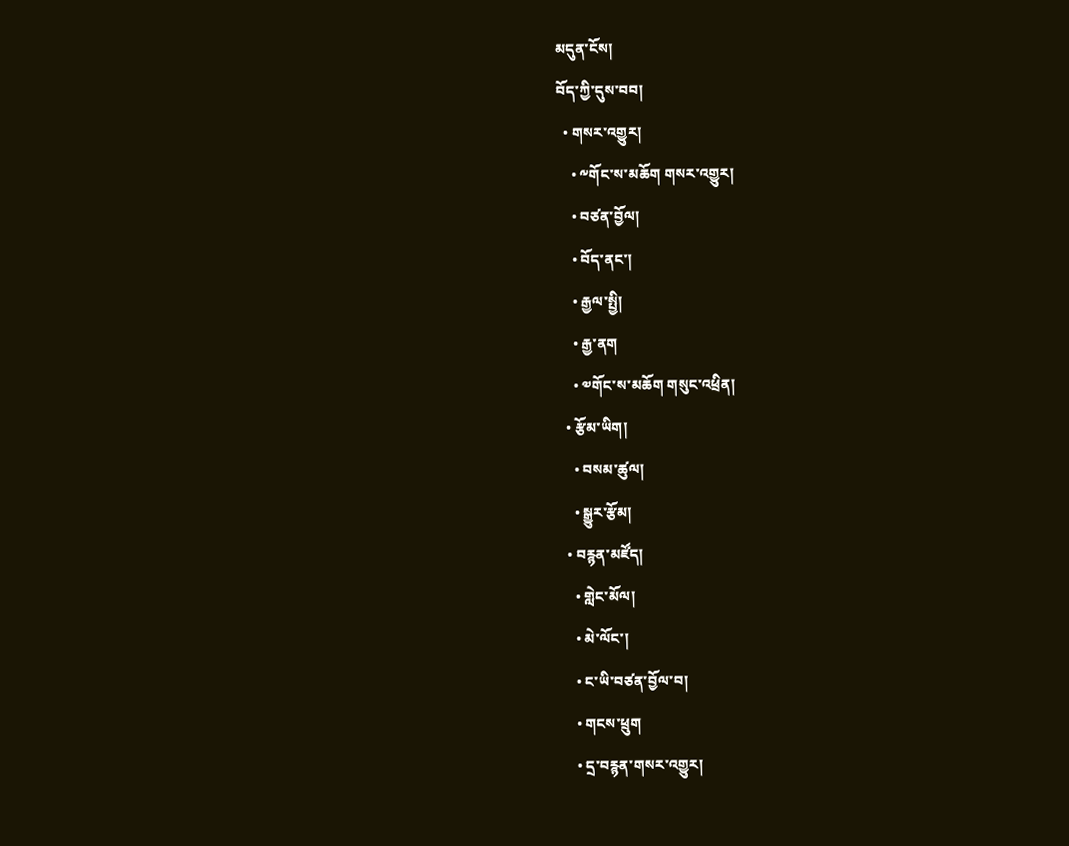མདུན་ངོས།
བོད་ཀྱི་དུས་བབ།
  • གསར་འགྱུར།
    • ༸གོང་ས་མཆོག གསར་འགྱུར།
    • བཙན་བྱོལ།
    • བོད་ནང་།
    • རྒྱལ་སྤྱི།
    • རྒྱ་ནག
    • ༧གོང་ས་མཆོག གསུང་འཕྲིན།
  • རྩོམ་ཡིག།
    • བསམ་ཚུལ།
    • སྒྱུར་རྩོམ།
  • བརྙན་མཛོད།
    • གླེང་མོལ།
    • མེ་ལོང་།
    • ང་ཡི་བཙན་བྱོལ་བ།
    • གངས་ཕྲུག
    • དྲ་བརྙན་གསར་འགྱུར།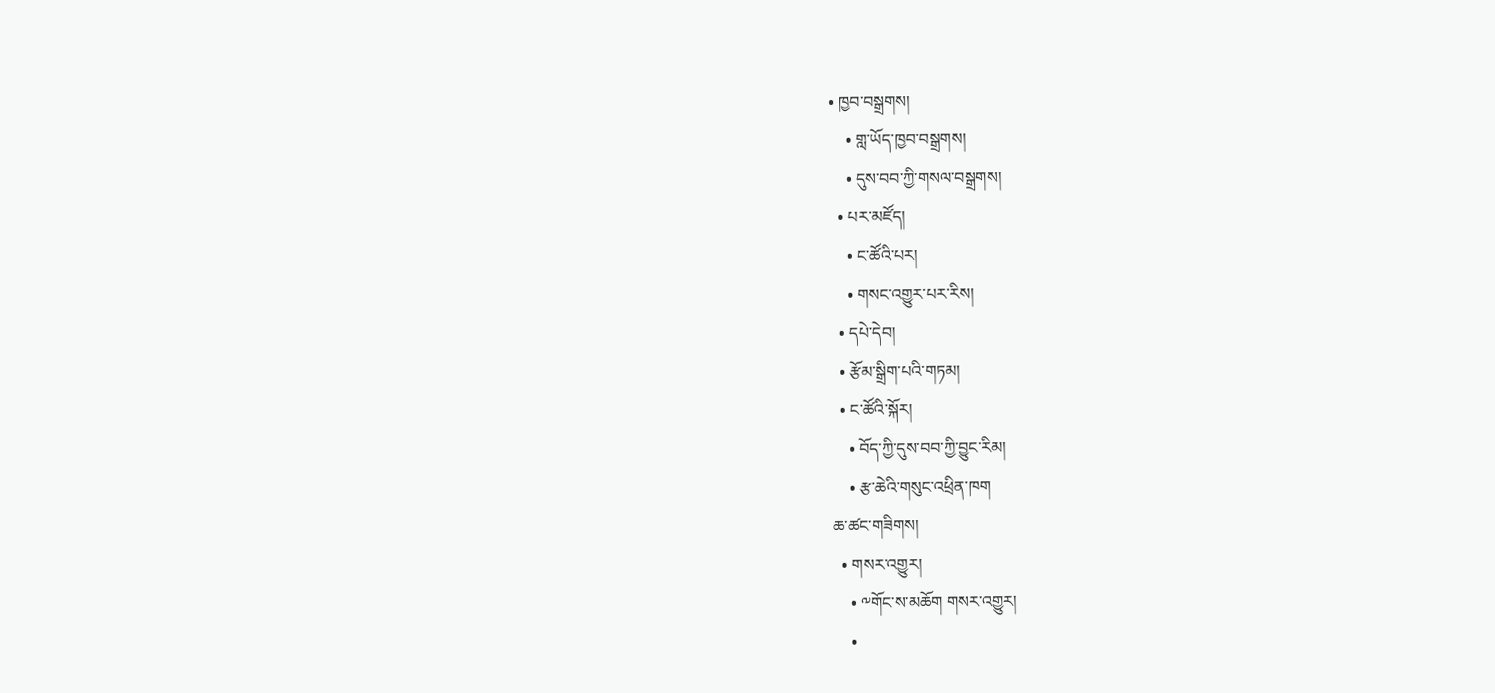• ཁྱབ་བསྒྲགས།
    • གླ་ཡོད་ཁྱབ་བསྒྲགས།
    • དུས་བབ་ཀྱི་གསལ་བསྒྲགས།
  • པར་མཛོད།
    • ང་ཚོའི་པར།
    • གསང་འགྱུར་པར་རིས།
  • དཔེ་དེབ།
  • རྩོམ་སྒྲིག་པའི་གཏམ།
  • ང་ཚོའི་སྐོར།
    • བོད་ཀྱི་དུས་བབ་ཀྱི་བྱུང་རིམ།
    • རྩ་ཆེའི་གསུང་འཕྲིན་ཁག
ཆ་ཚང་གཟིགས།
  • གསར་འགྱུར།
    • ༸གོང་ས་མཆོག གསར་འགྱུར།
    •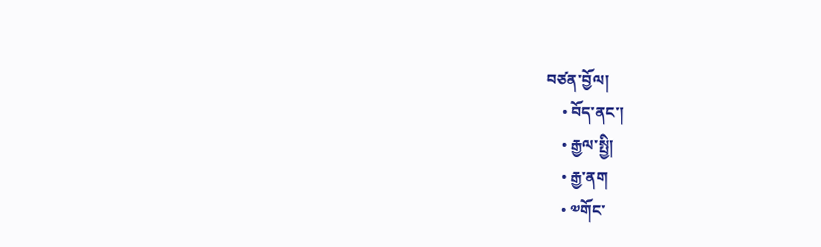བཙན་བྱོལ།
    • བོད་ནང་།
    • རྒྱལ་སྤྱི།
    • རྒྱ་ནག
    • ༧གོང་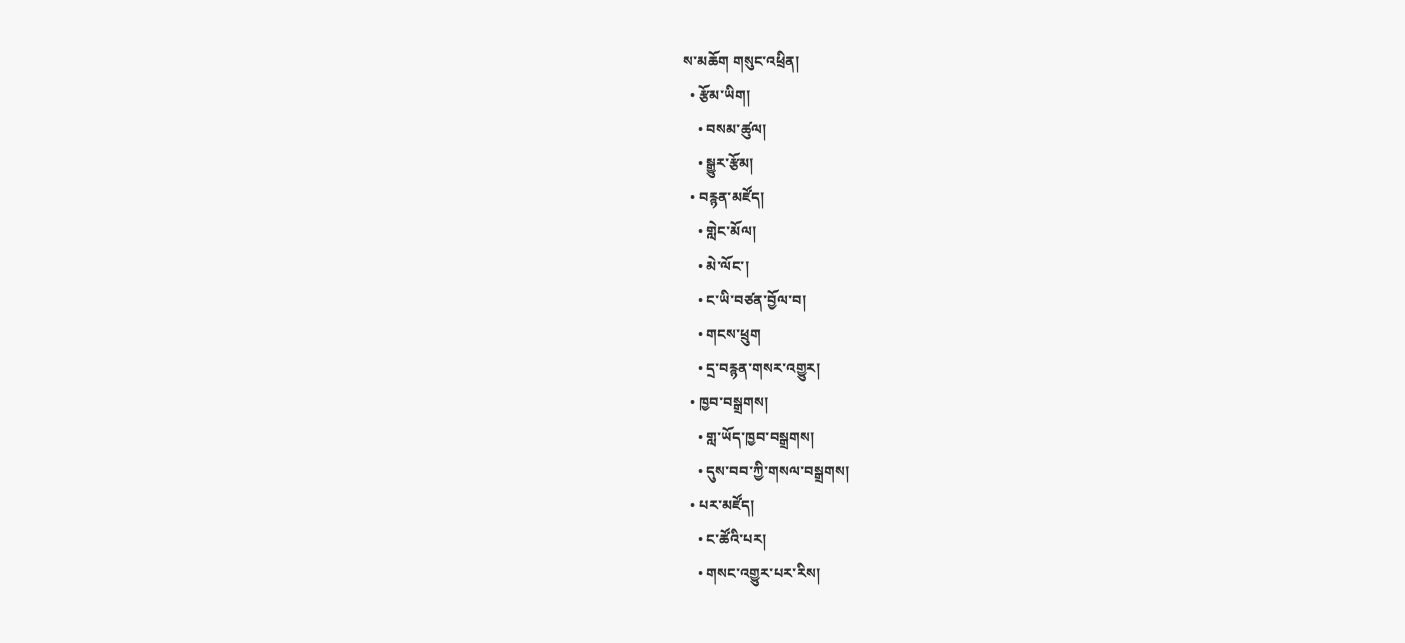ས་མཆོག གསུང་འཕྲིན།
  • རྩོམ་ཡིག།
    • བསམ་ཚུལ།
    • སྒྱུར་རྩོམ།
  • བརྙན་མཛོད།
    • གླེང་མོལ།
    • མེ་ལོང་།
    • ང་ཡི་བཙན་བྱོལ་བ།
    • གངས་ཕྲུག
    • དྲ་བརྙན་གསར་འགྱུར།
  • ཁྱབ་བསྒྲགས།
    • གླ་ཡོད་ཁྱབ་བསྒྲགས།
    • དུས་བབ་ཀྱི་གསལ་བསྒྲགས།
  • པར་མཛོད།
    • ང་ཚོའི་པར།
    • གསང་འགྱུར་པར་རིས།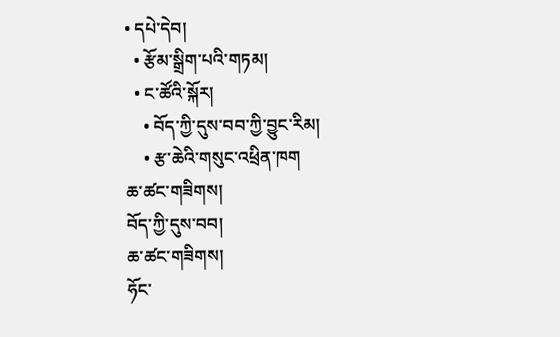• དཔེ་དེབ།
  • རྩོམ་སྒྲིག་པའི་གཏམ།
  • ང་ཚོའི་སྐོར།
    • བོད་ཀྱི་དུས་བབ་ཀྱི་བྱུང་རིམ།
    • རྩ་ཆེའི་གསུང་འཕྲིན་ཁག
ཆ་ཚང་གཟིགས།
བོད་ཀྱི་དུས་བབ།
ཆ་ཚང་གཟིགས།
ཧོང་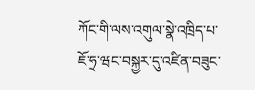ཀོང་གི་ལས་འགུལ་སྣེ་འཁྲིད་པ་ཇོ་ཧྲ་ཝང་བསྐྱར་དུ་འཛིན་བཟུང་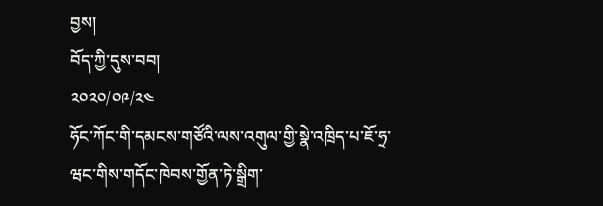བྱས།
བོད་ཀྱི་དུས་བབ།
༢༠༢༠/༠༩/༢༤
ཧོང་ཀོང་གི་དམངས་གཙོའི་ལས་འགུལ་གྱི་སྣེ་འཁྲིད་པ་ཇོ་ཧྲ་ཝང་གིས་གདོང་ཁེབས་གྱོན་ཏེ་སྒྲིག་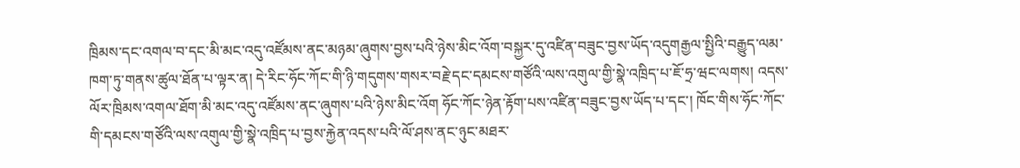ཁྲིམས་དང་འགལ་བ་དང་མི་མང་འདུ་འཛོམས་ནང་མཉམ་ཞུགས་བྱས་པའི་ཉེས་མིང་འོག་བསྐྱར་དུ་འཛིན་བཟུང་བྱས་ཡོད་འདུགརྒྱལ་སྤྱིའི་བརྒྱུད་ལམ་ཁག་ཏུ་གནས་ཚུལ་ཐོན་པ་ལྟར་ན། དེ་རིང་ཧོང་ཀོང་གི་ཉི་གདུགས་གསར་བརྗེ་དང་དམངས་གཙོའི་ལས་འགུལ་གྱི་སྣེ་འཁྲིད་པ་ཇོ་ཧྲ་ཝང་ལགས། འདས་ལོར་ཁྲིམས་འགལ་ཐོག་མི་མང་འདུ་འཛོམས་ནང་ཞུགས་པའི་ཉེས་མིང་འོག ཧོང་ཀོང་ཉེན་རྟོག་པས་འཛིན་བཟུང་བྱས་ཡོད་པ་དང་། ཁོང་གིས་ཧོང་ཀོང་གི་དམངས་གཙོའི་ལས་འགུལ་གྱི་སྣེ་འཁྲིད་པ་བྱས་རྐྱེན་འདས་པའི་ལོ་ཤས་ནང་ཉུང་མཐར་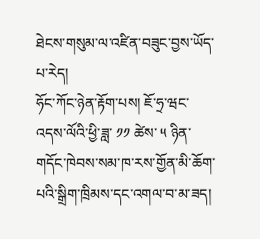ཐེངས་གསུམ་ལ་འཛིན་བཟུང་བྱས་ཡོད་པ་རེད།
ཧོང་ཀོང་ཉེན་རྟོག་པས། ཇོ་ཧྲ་ཝང་འདས་ལོའི་ཕྱི་ཟླ་ ༡༡ ཚེས་ ༥ ཉིན་གདོང་ཁེབས་སམ་ཁ་རས་གྱོན་མི་ཆོག་པའི་སྒྲིག་ཁྲིམས་དང་འགལ་བ་མ་ཟད།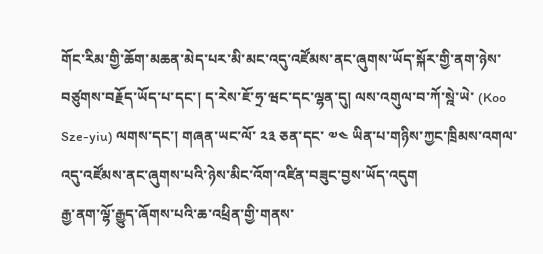གོང་རིམ་གྱི་ཆོག་མཆན་མེད་པར་མི་མང་འདུ་འཛོམས་ནང་ཞུགས་ཡོད་སྐོར་གྱི་ནག་ཉེས་བཙུགས་བརྗོད་ཡོད་པ་དང་། ད་རེས་ཇོ་ཧྲ་ཝང་དང་ལྷན་དུ། ལས་འགུལ་བ་ཀོ་སྰེ་ཡེ་ (Koo Sze-yiu) ལགས་དང་། གཞན་ཡང་ལོ་ ༢༣ ཅན་དང་ ༧༤ ཡིན་པ་གཉིས་ཀྱང་ཁྲིམས་འགལ་འདུ་འཛོམས་ནང་ཞུགས་པའི་ཉེས་མིང་འོག་འཛིན་བཟུང་བྱས་ཡོད་འདུག
རྒྱ་ནག་ལྷོ་རྒྱུད་ཞོགས་པའི་ཆ་འཕྲིན་གྱི་གནས་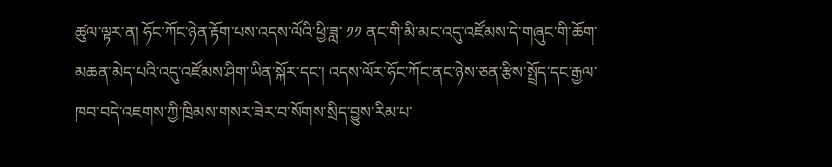ཚུལ་ལྟར་ན། ཧོང་ཀོང་ཉེན་རྟོག་པས་འདས་ལོའི་ཕྱི་ཟླ་ ༡༡ ནང་གི་མི་མང་འདུ་འཛོམས་དེ་གཞུང་གི་ཆོག་མཆན་མེད་པའི་འདུ་འཛོམས་ཤིག་ཡིན་སྐོར་དང་། འདས་ལོར་ཧོང་ཀོང་ནང་ཉེས་ཅན་རྩིས་སྤྲོད་དང་རྒྱལ་ཁབ་བདེ་འཇགས་ཀྱི་ཁྲིམས་གསར་ཟེར་བ་སོགས་སྲིད་བྱུས་རིམ་པ་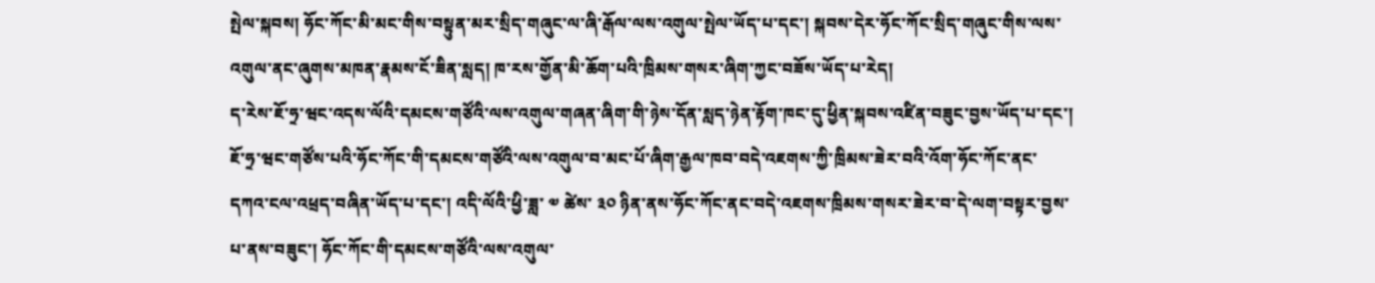སྤེལ་སྐབས། ཧོང་ཀོང་མི་མང་གིས་བསྟུན་མར་སྲིད་གཞུང་ལ་ཞི་རྒོལ་ལས་འགུལ་སྤེལ་ཡོད་པ་དང་། སྐབས་དེར་ཧོང་ཀོང་སྲིད་གཞུང་གིས་ལས་འགུལ་ནང་ཞུགས་མཁན་རྣམས་ངོ་ཟིན་སླད། ཁ་རས་གྱོན་མི་ཆོག་པའི་ཁྲིམས་གསར་ཞིག་ཀྱང་བཟོས་ཡོད་པ་རེད།
ད་རེས་ཇོ་ཧྲ་ཝང་འདས་ལོའི་དམངས་གཙོའི་ལས་འགུལ་གཞན་ཞིག་གི་ཉེས་དོན་སླད་ཉེན་རྟོག་ཁང་དུ་ཕྱིན་སྐབས་འཛིན་བཟུང་བྱས་ཡོད་པ་དང་། ཇོ་ཧྲ་ཝང་གཙོས་པའི་ཧོང་ཀོང་གི་དམངས་གཙོའི་ལས་འགུལ་བ་མང་པོ་ཞིག་རྒྱལ་ཁབ་བདེ་འཇགས་ཀྱི་ཁྲིམས་ཟེར་བའི་འོག་ཧོང་ཀོང་ནང་དཀའ་ངལ་འཕྲད་བཞིན་ཡོད་པ་དང་། འདི་ལོའི་ཕྱི་ཟླ་ ༧ ཚེས་ ༣༠ ཉིན་ནས་ཧོང་ཀོང་ནང་བདེ་འཇགས་ཁྲིམས་གསར་ཟེར་བ་དེ་ལག་བསྟར་བྱས་པ་ནས་བཟུང་། ཧོང་ཀོང་གི་དམངས་གཙོའི་ལས་འགུལ་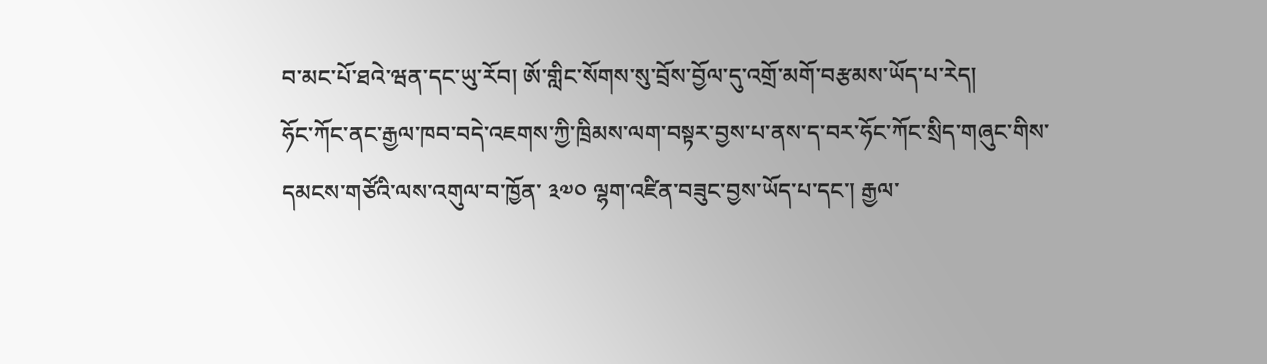བ་མང་པོ་ཐའེ་ཝན་དང་ཡུ་རོབ། ཨོ་གླིང་སོགས་སུ་བྲོས་བྱོལ་དུ་འགྲོ་མགོ་བརྩམས་ཡོད་པ་རེད།
ཧོང་ཀོང་ནང་རྒྱལ་ཁབ་བདེ་འཇགས་ཀྱི་ཁྲིམས་ལག་བསྟར་བྱས་པ་ནས་ད་བར་ཧོང་ཀོང་སྲིད་གཞུང་གིས་དམངས་གཙོའི་ལས་འགུལ་བ་ཁྱོན་ ༣༧༠ ལྷག་འཛིན་བཟུང་བྱས་ཡོད་པ་དང་། རྒྱལ་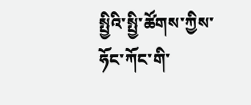སྤྱིའི་སྤྱི་ཚོགས་ཀྱིས་ཧོང་ཀོང་གི་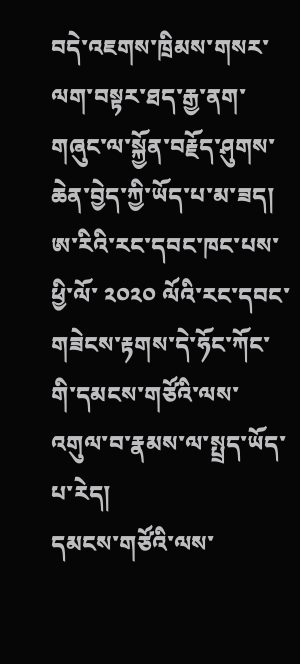བདེ་འཇགས་ཁྲིམས་གསར་ལག་བསྟར་ཐད་རྒྱ་ནག་གཞུང་ལ་སྐྱོན་བརྗོད་ཤུགས་ཆེན་བྱེད་ཀྱི་ཡོད་པ་མ་ཟད། ཨ་རིའི་རང་དབང་ཁང་པས་ཕྱི་ལོ་ ༢༠༢༠ ལོའི་རང་དབང་གཟེངས་རྟགས་དེ་ཧོང་ཀོང་གི་དམངས་གཙོའི་ལས་འགུལ་བ་རྣམས་ལ་སྤྲད་ཡོད་པ་རེད།
དམངས་གཙོའི་ལས་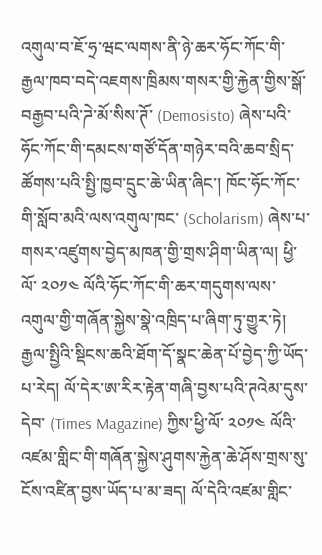འགུལ་བ་ཇོ་ཧྲ་ཝང་ལགས་ནི་ཉེ་ཆར་ཧོང་ཀོང་གི་རྒྱལ་ཁབ་བདེ་འཇགས་ཁྲིམས་གསར་གྱི་རྐྱེན་གྱིས་སྒོ་བརྒྱབ་པའི་ཌེ་མོ་སིས་ཊོ་ (Demosisto) ཞེས་པའི་ཧོང་ཀོང་གི་དམངས་གཙོ་དོན་གཉེར་བའི་ཆབ་སྲིད་ཚོགས་པའི་སྤྱི་ཁྱབ་དྲུང་ཆེ་ཡིན་ཞིང་། ཁོང་ཧོང་ཀོང་གི་སློབ་མའི་ལས་འགུལ་ཁང་ (Scholarism) ཞེས་པ་གསར་འཛུགས་བྱེད་མཁན་གྱི་གྲས་ཤིག་ཡིན་ལ། ཕྱི་ལོ་ ༢༠༡༤ ལོའི་ཧོང་ཀོང་གི་ཆར་གདུགས་ལས་འགུལ་གྱི་གཞོན་སྐྱེས་སྣེ་འཁྲིད་པ་ཞིག་ཏུ་གྱུར་ཏེ། རྒྱལ་སྤྱིའི་སྡིངས་ཆའི་ཐོག་དོ་སྣང་ཆེན་པོ་བྱེད་ཀྱི་ཡོད་པ་རེད། ལོ་དེར་ཨ་རིར་རྟེན་གཞི་བྱས་པའི་ཊའེམ་དུས་དེབ་ (Times Magazine) ཀྱིས་ཕྱི་ལོ་ ༢༠༡༤ ལོའི་འཛམ་གླིང་གི་གཞོན་སྐྱེས་ཤུགས་རྐྱེན་ཆེ་ཤོས་གྲས་སུ་ངོས་འཛིན་བྱས་ཡོད་པ་མ་ཟད། ལོ་དེའི་འཛམ་གླིང་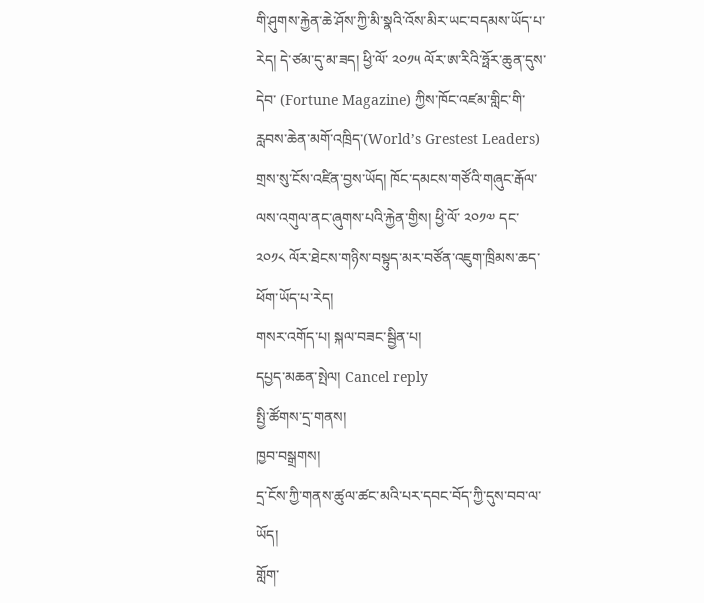གི་ཤུགས་རྐྱེན་ཆེ་ཤོས་ཀྱི་མི་སྣའི་འོས་མིར་ཡང་བདམས་ཡོད་པ་རེད། དེ་ཙམ་དུ་མ་ཟད། ཕྱི་ལོ་ ༢༠༡༥ ལོར་ཨ་རིའི་ཧྥོར་ཆུན་དུས་དེབ་ (Fortune Magazine) ཀྱིས་ཁོང་འཛམ་གླིང་གི་རླབས་ཆེན་མགོ་འཁྲིད་(World’s Grestest Leaders) གྲས་སུ་ངོས་འཛིན་བྱས་ཡོད། ཁོང་དམངས་གཙོའི་གཞུང་རྒོལ་ལས་འགུལ་ནང་ཞུགས་པའི་རྐྱེན་གྱིས། ཕྱི་ལོ་ ༢༠༡༧ དང་ ༢༠༡༨ ལོར་ཐེངས་གཉིས་བསྟུད་མར་བཙོན་འཇུག་ཁྲིམས་ཆད་ཕོག་ཡོད་པ་རེད།
གསར་འགོད་པ། སྐལ་བཟང་སྦྱིན་པ།
དཔྱད་མཆན་སྤེལ། Cancel reply
སྤྱི་ཚོགས་དྲ་གནས།
ཁྱབ་བསྒྲགས།
དྲ་ངོས་ཀྱི་གནས་ཚུལ་ཚང་མའི་པར་དབང་བོད་ཀྱི་དུས་བབ་ལ་ཡོད།
གློག་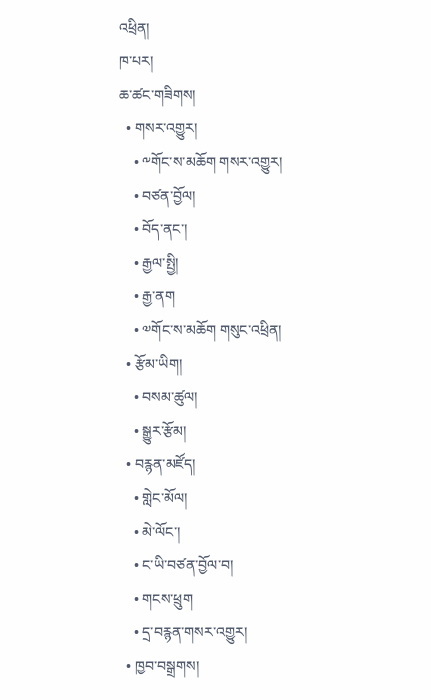འཕྲིན།
ཁ་པར།
ཆ་ཚང་གཟིགས།
  • གསར་འགྱུར།
    • ༸གོང་ས་མཆོག གསར་འགྱུར།
    • བཙན་བྱོལ།
    • བོད་ནང་།
    • རྒྱལ་སྤྱི།
    • རྒྱ་ནག
    • ༧གོང་ས་མཆོག གསུང་འཕྲིན།
  • རྩོམ་ཡིག།
    • བསམ་ཚུལ།
    • སྒྱུར་རྩོམ།
  • བརྙན་མཛོད།
    • གླེང་མོལ།
    • མེ་ལོང་།
    • ང་ཡི་བཙན་བྱོལ་བ།
    • གངས་ཕྲུག
    • དྲ་བརྙན་གསར་འགྱུར།
  • ཁྱབ་བསྒྲགས།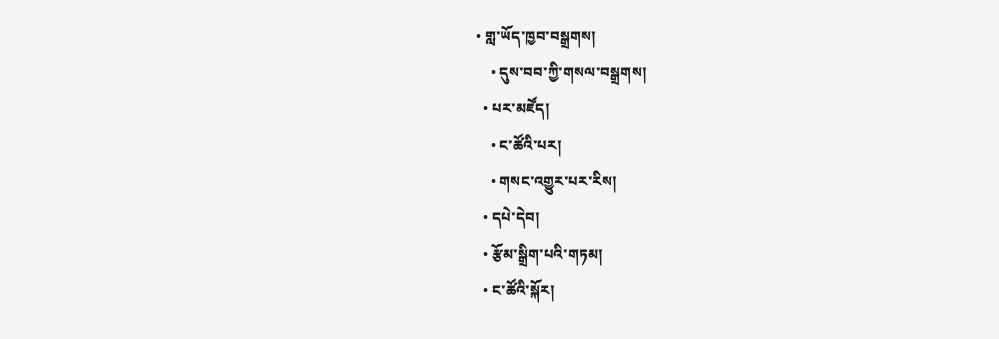• གླ་ཡོད་ཁྱབ་བསྒྲགས།
    • དུས་བབ་ཀྱི་གསལ་བསྒྲགས།
  • པར་མཛོད།
    • ང་ཚོའི་པར།
    • གསང་འགྱུར་པར་རིས།
  • དཔེ་དེབ།
  • རྩོམ་སྒྲིག་པའི་གཏམ།
  • ང་ཚོའི་སྐོར།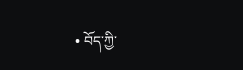• བོད་ཀྱི་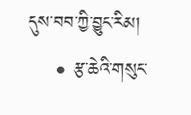དུས་བབ་ཀྱི་བྱུང་རིམ།
    • རྩ་ཆེའི་གསུང་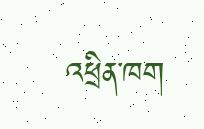འཕྲིན་ཁག